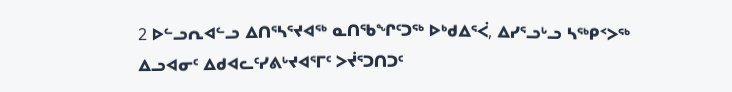2 ᐅᓪᓗᕆᐊᓪᓗ ᐃᑎᕐᓴᕐᔪᐊᖅ ᓇᑎᖃᖏᑦᑐᖅ ᐅᒃᑯᐃᕐᐹ, ᐃᓯᕐᓗᒡᓗ ᓴᖅᑭᑉᐳᖅ ᐃᓗᐊᓂᑦ ᐃᑯᐊᓚᑦᓯᕕᒡᔪᐊᕐᒥᑦ ᐳᔫᕐᑐᑎᑐᑦ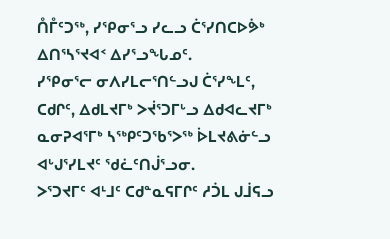ᑍᒤᑦᑐᖅ, ᓯᕿᓂᕐᓗ ᓯᓚᓗ ᑖᕐᓯᑎᑕᐅᕘᒃ ᐃᑎᕐᓴᕐᔪᐊᑉ ᐃᓯᕐᓗᖓᓄᑦ.
ᓯᕿᓂᕐᓕ ᓂᐱᓯᒪᓕᕐᑎᓪᓗᒍ ᑖᕐᓯᖕᒪᑦ, ᑕᑯᒋᑦ, ᐃᑯᒪᔪᒥᒃ ᐳᔫᕐᑐᒥᒡᓗ ᐃᑯᐊᓚᔪᒥᒃ ᓇᓂᕈᐊᕐᒥᒃ ᓴᖅᑭᑦᑐᖃᕐᐳᖅ ᐆᒪᔪᕕᓃᓪᓗ ᐊᒡᒍᕐᓯᒪᔪᑦ ᖁᓛᑦᑎᒎᕐᓗᓂ.
ᐳᕐᑐᔪᒥᑦ ᐊᒻᒧᑦ ᑕᑯᓐᓇᕋᒥᒋᑦ ᓱᑑᒪ ᒍᒨᕋᓗ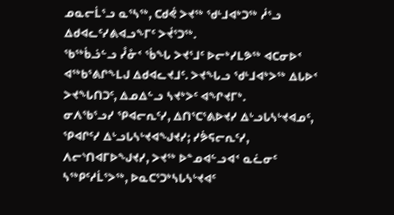ᓄᓇᓕᒫᕐᓗ ᓇᕐᓴᖅ, ᑕᑯᕚ ᐳᔪᖅ ᖁᒻᒧᐊᒃᑐᖅ ᓲᕐᓗ ᐃᑯᐊᓚᑦᓯᕕᐊᓗᖕᒥᑦ ᐳᔫᕐᑐᖅ.
ᖃᖅᑳᓘᓪᓗ ᓮᓁᑉ ᖄᖓ ᐳᔪᕐᒧᑦ ᐅᓕᒃᓯᒪᕗᖅ ᐊᑕᓂᐅᑉ ᐊᖅᑲᕐᕕᒋᖕᒪᒍ ᐃᑯᐊᓚᔪᒧᑦ. ᐳᔪᖓᓗ ᖁᒻᒧᐊᒃᐳᖅ ᐃᒐᐅᑉ ᐳᔪᖓᑎᑐᑦ, ᐃᓄᐃᓪᓗ ᓴᔪᒃᐳᑦ ᐊᖏᔪᒥᒃ.
ᓂᐱᖃᕐᓗᓯ ᕿᐊᓕᕆᑦᓯ, ᐃᑎᕐᑕᕐᕕᐅᔪᓯ ᐃᒡᓗᒐᓴᒡᔪᐊᓄᑦ, ᕿᐊᒋᑦᓯ ᐃᒡᓗᒐᓴᒡᔪᐊᖑᔪᓯ; ᓯᕘᕋᓕᕆᑦᓯ, ᐱᓕᔅᑎᐊᒥᐅᖑᔪᓯ, ᐳᔪᖅ ᐅᓐᓄᐊᓪᓗᐊᑉ ᓇᓛᓂᑦ ᓴᖅᑭᑦᓱᒫᕐᐳᖅ, ᐅᓇᑕᕐᑐᒃᓴᒐᓴᒡᔪᐊᑦ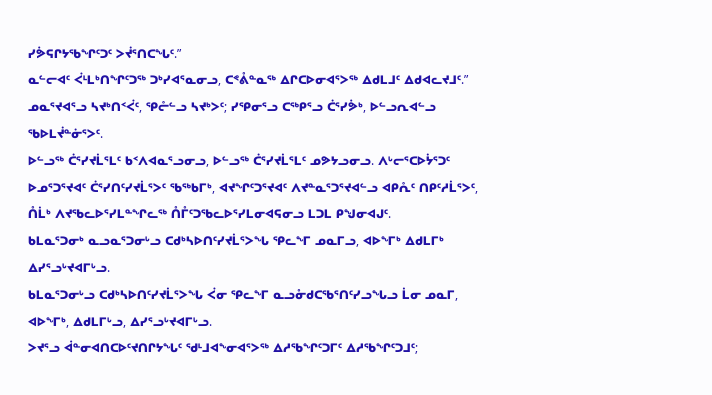ᓯᕘᕋᒋᔭᖃᖏᑦᑐᑦ ᐳᔫᕐᑎᑕᖓᑦ.”
ᓇᓪᓕᐊᑦ ᐹᒻᒪᒃᑎᖏᑦᑐᖅ ᑐᒃᓯᐊᕐᓇᓂᓗ, ᑕᕝᕔᓐᓇᖅ ᐃᒋᑕᐅᓂᐊᕐᐳᖅ ᐃᑯᒪᒧᑦ ᐃᑯᐊᓚᔪᒧᑦ.”
ᓄᓇᕐᔪᐊᕐᓗ ᓴᔪᒃᑎᑉᐹᑦ, ᕿᓔᓪᓗ ᓴᔪᒃᐳᑦ; ᓯᕿᓂᕐᓗ ᑕᖅᑭᕐᓗ ᑖᕐᓯᕘᒃ, ᐅᓪᓗᕆᐊᓪᓗ ᖃᐅᒪᔫᓐᓃᕐᐳᑦ.
ᐅᓪᓗᖅ ᑖᕐᓯᔪᒫᕐᒪᑦ ᑲᑉᐱᐊᓇᕐᓗᓂᓗ, ᐅᓪᓗᖅ ᑖᕐᓯᔪᒫᕐᒪᑦ ᓄᕗᔭᓗᓂᓗ. ᐱᒡᓕᕐᑕᐅᔮᕐᑐᑦ ᐅᓄᕐᑐᕐᔪᐊᑦ ᑖᕐᓯᑎᑦᓯᔪᒫᕐᐳᑦ ᖃᖅᑲᒥᒃ, ᐊᔪᖏᑦᑐᕐᔪᐊᑦ ᐱᔪᓐᓇᕐᑐᕐᔪᐊᓪᓗ ᐊᑭᕅᑦ ᑎᑭᑦᓱᒫᕐᐳᑦ, ᑍᒫᒃ ᐱᔪᖃᓚᐅᕐᓯᒪᓐᖏᓚᖅ ᑍᒤᑦᑐᖃᓚᐅᕐᓯᒪᓂᐊᕋᓂᓗ ᒪᑐᒪ ᑭᖑᓂᐊᒍᑦ.
ᑲᒪᓇᕐᑐᓂᒃ ᓇᓗᓇᕐᑐᓂᒡᓗ ᑕᑯᒃᓴᐅᑎᑦᓯᔪᒫᕐᐳᖓ ᕿᓚᖕᒥ ᓄᓇᒥᓗ, ᐊᐅᖕᒥᒃ ᐃᑯᒪᒥᒃ ᐃᓯᕐᓗᒡᔪᐊᒥᒡᓗ.
ᑲᒪᓇᕐᑐᓂᒡᓗ ᑕᑯᒃᓴᐅᑎᑦᓯᔪᒫᕐᐳᖓ ᐹᓂ ᕿᓚᖕᒥ ᓇᓗᓁᑯᑕᖃᕐᑎᑦᓯᓗᖓᓗ ᒫᓂ ᓄᓇᒥ, ᐊᐅᖕᒥᒃ, ᐃᑯᒪᒥᒡᓗ, ᐃᓯᕐᓗᒡᔪᐊᒥᒡᓗ.
ᐳᔪᕐᓗ ᐋᓐᓂᐊᑎᑕᐅᑦᔪᑎᒋᔭᖓᑦ ᖁᒻᒧᐊᖕᓂᐊᕐᐳᖅ ᐃᓱᖃᖏᑦᑐᒥᑦ ᐃᓱᖃᖏᑦᑐᒧᑦ;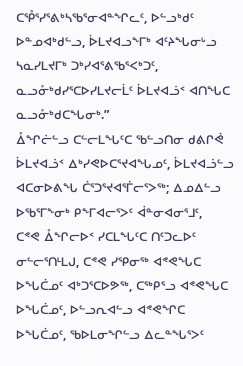ᑕᕾᕐᓯᕐᕕᒃᓴᖃᕐᓂᐊᓐᖏᓚᑦ, ᐅᓪᓗᒃᑯᑦ ᐅᓐᓄᐊᒃᑯᓪᓗ, ᐆᒪᔪᐊᓗᖕᒥᒃ ᐊᑦᔨᖓᓂᒡᓗ ᓴᓇᓯᒪᔪᒥᒃ ᑐᒃᓯᐊᕐᕕᖃᕐᐸᒃᑐᑦ, ᓇᓗᓁᒃᑯᓯᕐᑕᐅᓯᒪᔪᓕᒫᑦ ᐆᒪᔪᐊᓘᑉ ᐊᑎᖓᑕ ᓇᓗᓁᒃᑯᑕᖓᓂᒃ.”
ᐂᖏᓖᓪᓗ ᑕᓪᓕᒪᖓᑦᑕ ᖃᓪᓗᑎᓂ ᑯᕕᒋᕚ ᐆᒪᔪᐊᓘᑉ ᐃᒃᓯᕙᐅᑕᕐᔪᐊᖓᓄᑦ, ᐆᒪᔪᐊᓘᓪᓗ ᐊᑕᓂᐅᕕᖓ ᑖᕐᑐᕐᔪᐊᕐᒦᓕᕐᐳᖅ; ᐃᓄᐃᓪᓗ ᐅᖃᕐᒥᖕᓂᒃ ᑭᖕᒥᐊᓕᕐᐳᑦ ᐋᓐᓂᐊᓂᕐᒧᑦ,
ᑕᕝᕙ ᐂᖏᓕᐅᑉ ᓯᑕᒪᖓᑦᑕ ᑎᑦᑐᓚᐅᑦ ᓂᓪᓕᕐᑎᒻᒪᒍ, ᑕᕝᕙ ᓯᕿᓂᖅ ᐊᕝᕙᖓᑕ ᐅᖓᑖᓄᑦ ᐊᒃᑐᕐᑕᐅᕗᖅ, ᑕᖅᑭᕐᓗ ᐊᕝᕙᖓᑕ ᐅᖓᑖᓄᑦ, ᐅᓪᓗᕆᐊᓪᓗ ᐊᕝᕙᖏᑕ ᐅᖓᑖᓄᑦ, ᖃᐅᒪᓂᖏᓪᓗ ᐃᓚᓐᖓᕐᐳᑦ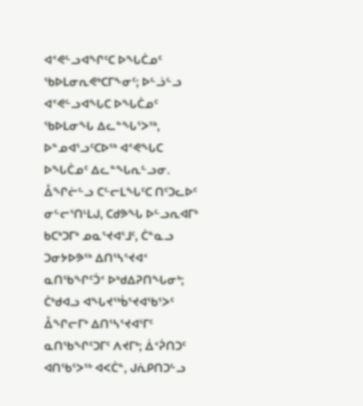ᐊᕝᕙᓪᓗᐊᖏᑦᑕ ᐅᖓᑖᓄᑦ ᖃᐅᒪᓂᕆᕙᒃᑕᒥᖕᓂᑦ; ᐅᓪᓘᓪᓗ ᐊᕝᕙᓪᓗᐊᖓᑕ ᐅᖓᑖᓄᑦ ᖃᐅᒪᓂᖓ ᐃᓚᓐᖓᕐᐳᖅ, ᐅᓐᓄᐊᕐᓗᑦᑕᐅᖅ ᐊᕝᕙᖓᑕ ᐅᖓᑖᓄᑦ ᐃᓚᓐᖓᕆᓪᓗᓂ.
ᐂᖏᓖᓪᓗ ᑕᓪᓕᒪᖓᑦᑕ ᑎᑦᑐᓚᐅᑦ ᓂᓪᓕᕐᑎᒻᒪᒍ, ᑕᑯᕗᖓ ᐅᓪᓗᕆᐊᒥᒃ ᑲᑕᒃᑐᒥᒃ ᓄᓇᕐᔪᐊᕐᒧᑦ, ᑖᓐᓇᓗ ᑐᓂᔭᐅᕗᖅ ᐃᑎᕐᓴᕐᔪᐊᑉ ᓇᑎᖃᖏᑦᑑᑉ ᐅᒃᑯᐃᕈᑎᖓᓂᒃ;
ᑖᒃᑯᐊᓗ ᐊᖓᔪᖅᑳᕐᔪᐊᖃᕐᐳᑦ ᐂᖏᓕᒥᒃ ᐃᑎᕐᓴᕐᔪᐊᕐᒥᑦ ᓇᑎᖃᖏᑦᑐᒥᑦ ᐱᔪᒥᒃ; ᐄᑉᕉᑎᑐᑦ ᐊᑎᖃᕐᐳᖅ ᐊᐸᑖᓐ, ᒍᕇᑭᑎᑐᓪᓗ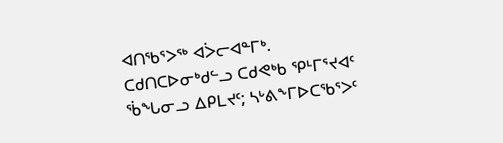ᐊᑎᖃᕐᐳᖅ ᐊᐴᓕᐊᓐᒥᒃ.
ᑕᑯᑎᑕᐅᓂᒃᑯᓪᓗ ᑕᑯᕙᒃᑲ ᕿᒻᒥᕐᔪᐊᑦ ᖄᖓᓂᓗ ᐃᑭᒪᔪᑦ; ᓴᒡᕕᖕᒥᐅᑕᖃᕐᐳᑦ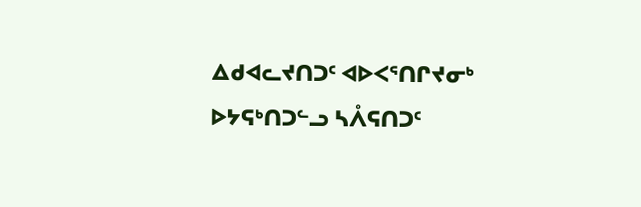ᐃᑯᐊᓚᔪᑎᑐᑦ ᐊᐅᐸᕐᑎᒋᔪᓂᒃ ᐅᔭᕋᒃᑎᑐᓪᓗ ᓴᐰᕋᑎᑐᑦ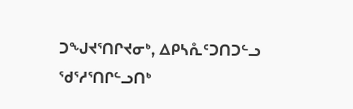ᑐᖑᔪᕐᑎᒋᔪᓂᒃ, ᐃᑭᓴᕅᑦᑐᑎᑐᓪᓗ ᖁᕐᓱᕐᑎᒋᓪᓗᑎᒃ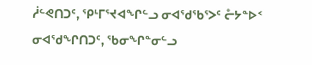ᓲᓪᕙᑎᑐᑦ, ᕿᒻᒥᕐᔪᐊᖏᓪᓗ ᓂᐊᖁᖃᕐᐳᑦ ᓔᔭᓐᐅᑉ ᓂᐊᖁᖏᑎᑐᑦ, ᖃᓂᖏᓐᓂᓪᓗ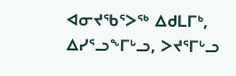ᐊᓂᔪᖃᕐᐳᖅ ᐃᑯᒪᒥᒃ, ᐃᓯᕐᓗᖕᒥᒡᓗ, ᐳᔪᕐᒥᒡᓗ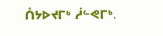ᑍᔭᐅᔪᒥᒃ ᓲᓪᕙᒥᒃ.